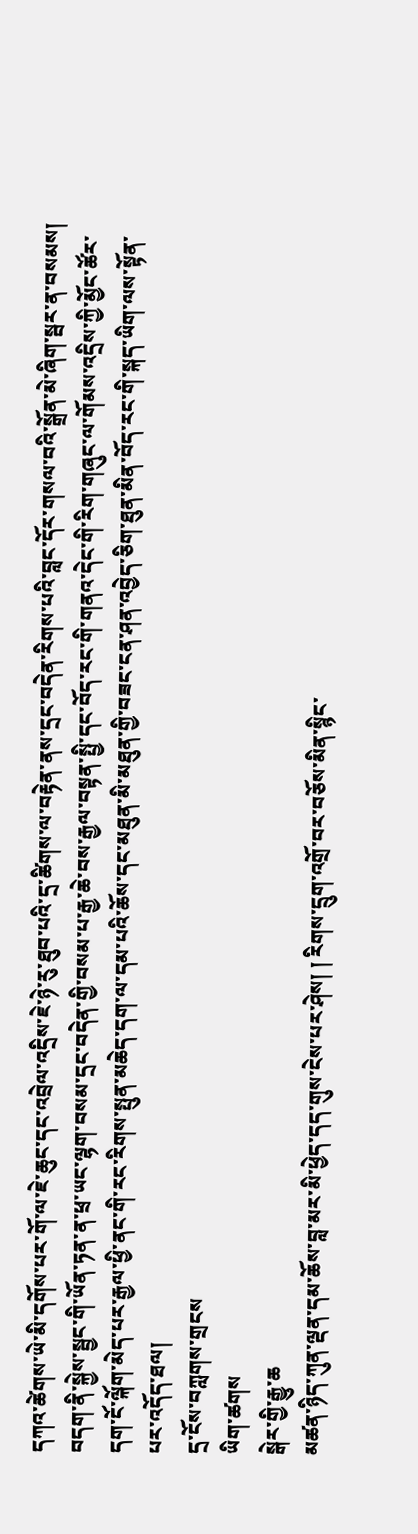དཀའ་ཚེགས་ཡེ་མི་དགོས་པར་གོ་ལ་ཇེ་ཆུང་དང་འབྲེལ་འདྲིས་ཇེ་ཉེ་རུ་ཐུབ་པའི་དྲ་ཚིགས་ལ་བརྟེན་ནས་དྲང་བདེན་རིགས་པའི་བླང་དོར་གསལ་བའི་སྒྲོན་མེ་ཞིག་སྦར་ན་བསམས། བདག་ནི་སྐྱེས་སྦྱང་གི་ཡོན་ཏན་ན་ཕྲ་ཡང་ལྷག་བསམ་དྲང་བདེན་གྱི་བསམ་པ་རྒྱ་ཆེ་བས་རྒྱལ་བསྟན་སྤྱི་དང་བོད་རང་གི་གནའ་དེང་གི་རིག་གཞུང་ལ་གོམས་འདྲིས་ཀྱི་མྱོང་ཚོར་དག་ངོ་ལྐོག་མེད་པར་རྒྱལ་ཕྱི་ནང་གི་རང་རིགས་སྤུན་མཆེད་དག་ལ་དམ་པའི་ཆོས་དང་མཐུན་མི་མཐུན་གྱི་བཟང་ངན་ཤན་འབྱེད་ཅིག་ཐུན་མིན་བོད་རང་གི་སྐད་ཡིག་ལས་སྟོན་པར་འདོད་ཐལ།
དྲ་ངོས་བཀླགས་གྲངས
ཡིག་ཚགས
སྒེར་གྱི་རྒྱུ་ཆ
མཚན་ཉིད་ཀུན་ལྡན་དམ་ཆོས་བླ་མར་མི་ཕྱེད་དད་གུས་ངེས་པར་ཤེས། ། རིགས་དྲུག་འགྲོ་བར་བཅོས་མིན་སྙིང་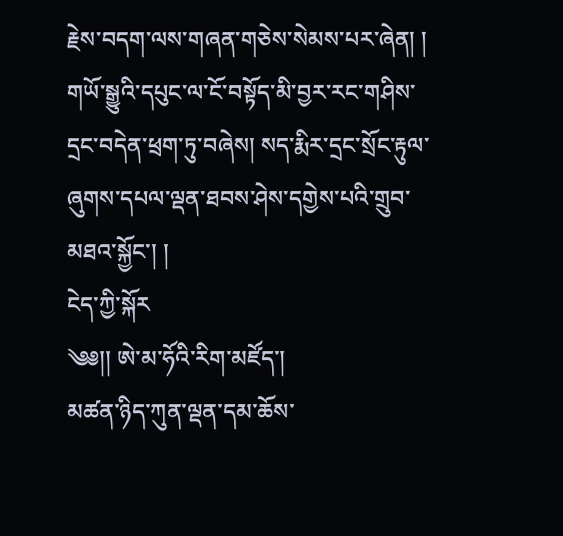རྗེས་བདག་ལས་གཞན་གཅེས་སེམས་པར་ཞེན། ། གཡོ་སྒྱུའི་དཔུང་ལ་ངོ་བསྟོད་མི་བྱར་རང་གཤིས་དྲང་བདེན་ཕྲག་ཏུ་བཞེས། སད་རྨིར་དྲང་སྲོང་རྟུལ་ཞུགས་དཔལ་ལྡན་ཐབས་ཤེས་དགྱེས་པའི་གྲུབ་མཐའ་སྐྱོང་། །
ངེད་ཀྱི་སྐོར
༄༅།། ཨེ་མ་ཧོའི་རིག་མཛོད་།
མཚན་ཉིད་ཀུན་ལྡན་དམ་ཆོས་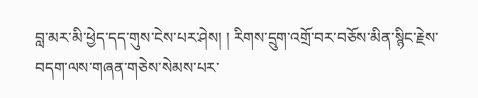བླ་མར་མི་ཕྱེད་དད་གུས་ངེས་པར་ཤེས། ། རིགས་དྲུག་འགྲོ་བར་བཅོས་མིན་སྙིང་རྗེས་བདག་ལས་གཞན་གཅེས་སེམས་པར་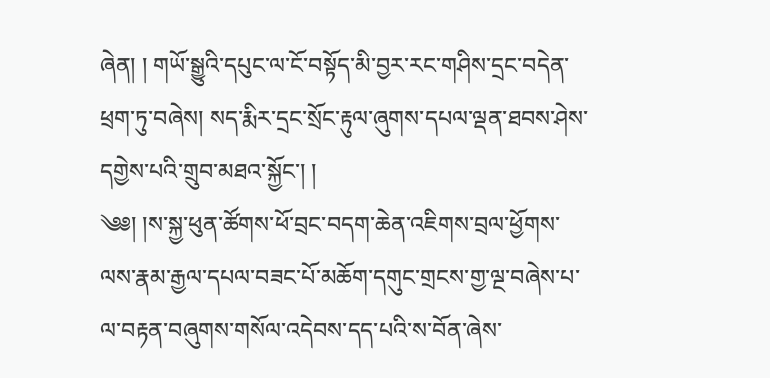ཞེན། ། གཡོ་སྒྱུའི་དཔུང་ལ་ངོ་བསྟོད་མི་བྱར་རང་གཤིས་དྲང་བདེན་ཕྲག་ཏུ་བཞེས། སད་རྨིར་དྲང་སྲོང་རྟུལ་ཞུགས་དཔལ་ལྡན་ཐབས་ཤེས་དགྱེས་པའི་གྲུབ་མཐའ་སྐྱོང་། །
༄༅། །ས་སྐྱ་ཕུན་ཚོགས་ཕོ་བྲང་བདག་ཆེན་འཇིགས་བྲལ་ཕྱོགས་ལས་རྣམ་རྒྱལ་དཔལ་བཟང་པོ་མཆོག་དགུང་གྲངས་གྱ་ལྔ་བཞེས་པ་ལ་བརྟན་བཞུགས་གསོལ་འདེབས་དད་པའི་ས་བོན་ཞེས་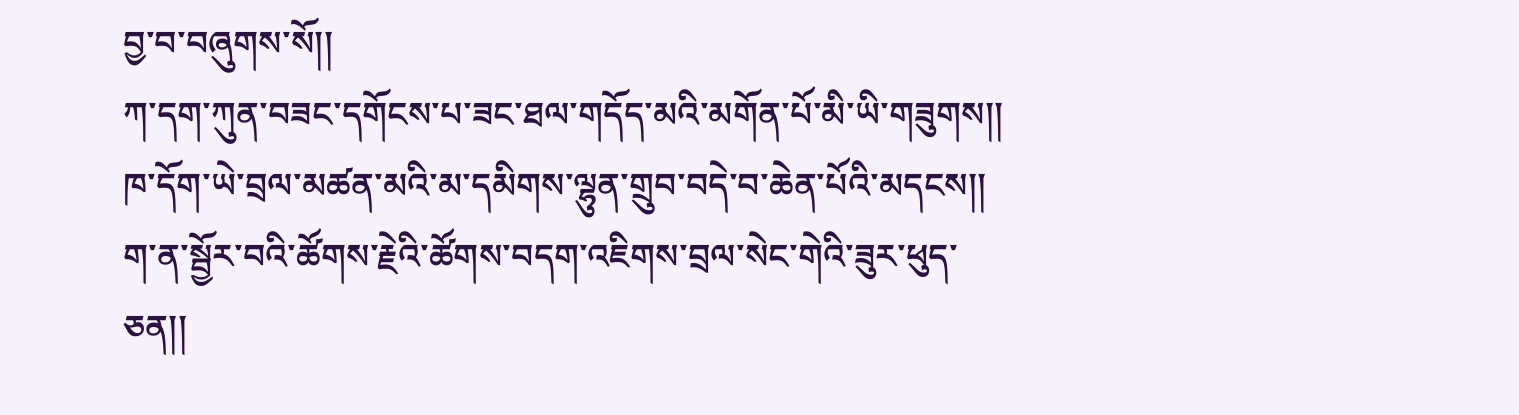བྱ་བ་བཞུགས་སོ།།
ཀ་དག་ཀུན་བཟང་དགོངས་པ་ཟང་ཐལ་གདོད་མའི་མགོན་པོ་མི་ཡི་གཟུགས།།
ཁ་དོག་ཡེ་བྲལ་མཚན་མའི་མ་དམིགས་ལྷུན་གྲུབ་བདེ་བ་ཆེན་པོའི་མདངས།།
ག་ན་སྦྱོར་བའི་ཚོགས་རྗེའི་ཚོགས་བདག་འཇིགས་བྲལ་སེང་གེའི་ཟུར་ཕུད་ཅན།།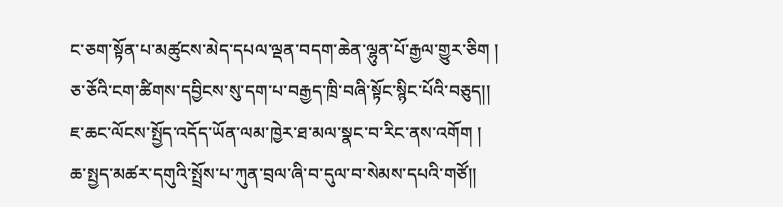ང་ཅག་སྟོན་པ་མཚུངས་མེད་དཔལ་ལྡན་བདག་ཆེན་ལྷུན་པོ་རྒྱལ་གྱུར་ཅིག །
ཅ་ཅོའི་ངག་ཚིགས་དབྱིངས་སུ་དག་པ་བརྒྱད་ཁྲི་བཞི་སྟོང་སྙིང་པོའི་བཅུད།།
ཇ་ཆང་ལོངས་སྤྱོད་འདོད་ཡོན་ལམ་ཁྱེར་ཐ་མལ་སྣང་བ་རིང་ནས་འགོག །
ཆ་སྤྱད་མཚར་དགུའི་སྤྲོས་པ་ཀུན་བྲལ་ཞི་བ་དུལ་བ་སེམས་དཔའི་གཙོ།།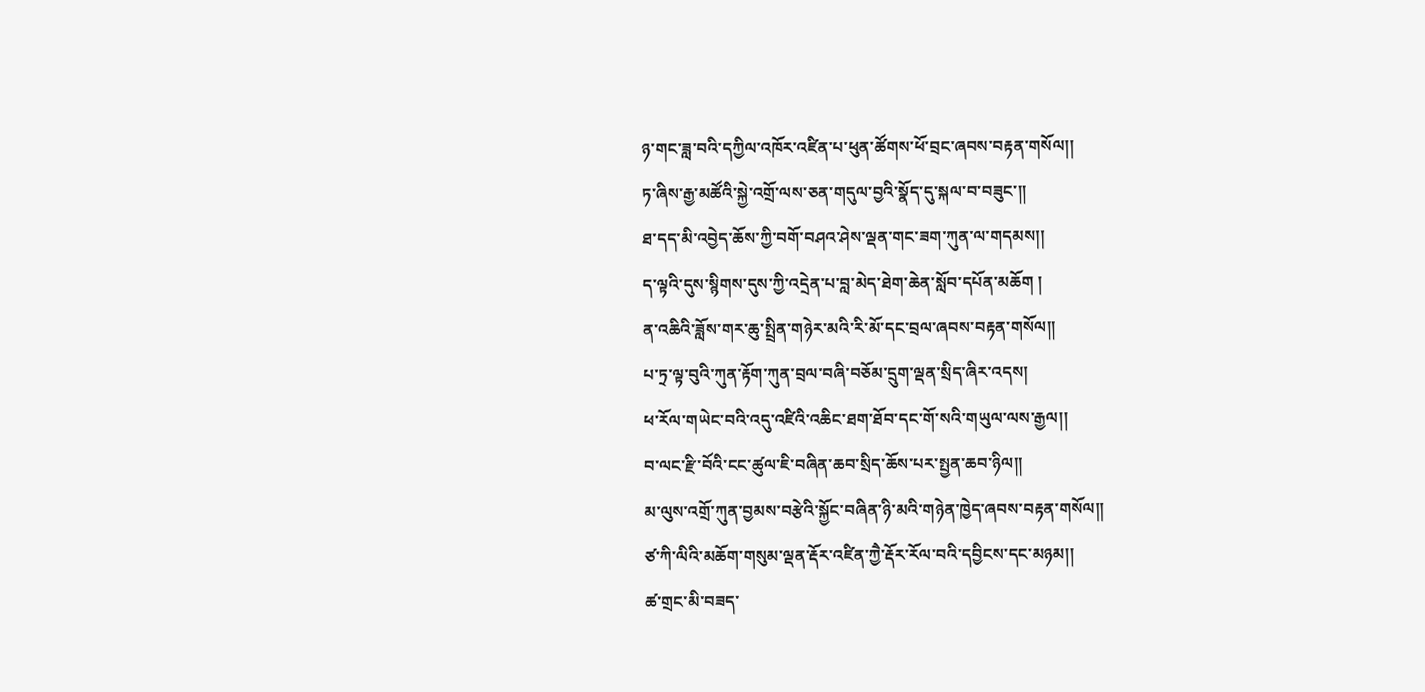ཉ་གང་ཟླ་བའི་དཀྱིལ་འཁོར་འཛིན་པ་ཕུན་ཚོགས་ཕོ་བྲང་ཞབས་བརྟན་གསོལ།།
ཏ་ཞིས་རྒྱ་མཚོའི་སྐྱེ་འགྲོ་ལས་ཅན་གདུལ་བྱའི་སྣོད་དུ་སྐལ་བ་བཟུང་།།
ཐ་དད་མི་འབྱེད་ཆོས་ཀྱི་བགོ་བཤའ་ཤེས་ལྡན་གང་ཟག་ཀུན་ལ་གདམས།།
ད་ལྟའི་དུས་སྙིགས་དུས་ཀྱི་འདྲེན་པ་བླ་མེད་ཐེག་ཆེན་སློབ་དཔོན་མཆོག །
ན་འཆིའི་ཟློས་གར་ཆུ་སྤྲིན་གཉེར་མའི་རི་མོ་དང་བྲལ་ཞབས་བརྟན་གསོལ།།
པ་ཏྲ་ལྟ་བུའི་ཀུན་རྟོག་ཀུན་བྲལ་བཞི་བཅོམ་དྲུག་ལྡན་སྲིད་ཞིར་འདས།
ཕ་རོལ་གཡེང་བའི་འདུ་འཛིའི་འཆིང་ཐག་ཐོབ་དང་གོ་སའི་གཡུལ་ལས་རྒྱལ།།
བ་ལང་རྫི་བོའི་ངང་ཚུལ་ཇི་བཞིན་ཆབ་སྲིད་ཆོས་པར་སྤྱན་ཆབ་ཉིལ།།
མ་ལུས་འགྲོ་ཀུན་བྱམས་བརྩེའི་སྐྱོང་བཞིན་ཉི་མའི་གཉེན་ཁྱེད་ཞབས་བརྟན་གསོལ།།
ཙ་ཀི་ལིའི་མཆོག་གསུམ་ལྡན་རྡོར་འཛིན་ཀྱཻ་རྡོར་རོལ་བའི་དབྱིངས་དང་མཉམ།།
ཚ་གྲང་མི་བཟད་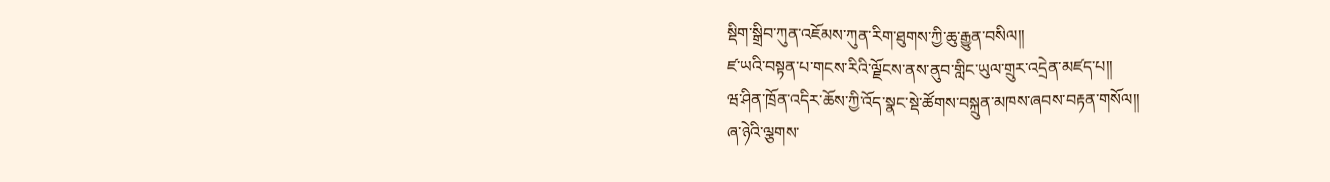སྡིག་སྒྲིབ་ཀུན་འཇོམས་ཀུན་རིག་ཐུགས་ཀྱི་ཆུ་རྒྱུན་བསིལ།།
ཛ་ཡའི་བསྟན་པ་གངས་རིའི་ལྗོངས་ནས་ནུབ་གླིང་ཡུལ་གྲུར་འདྲེན་མཛད་པ།།
ཝ་ཤིན་ཁྲོན་འདིར་ཆོས་ཀྱི་འོད་སྣང་སྡེ་ཚོགས་བསྐྲུན་མཁས་ཞབས་བརྟན་གསོལ།།
ཞ་ཉེའི་ལྕགས་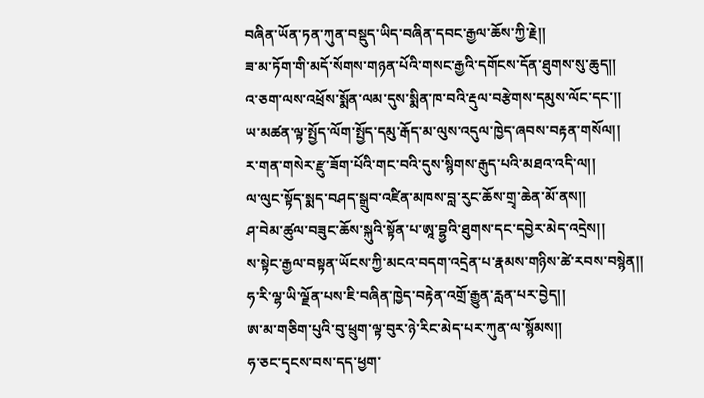བཞིན་ཡོན་ཏན་ཀུན་བསྡུད་ཡིད་བཞིན་དབང་རྒྱལ་ཆོས་ཀྱི་རྗེ།།
ཟ་མ་ཏོག་གི་མདོ་སོགས་གཉན་པོའི་གསང་རྒྱའི་དགོངས་དོན་ཐུགས་སུ་ཆུད།།
འ་ཅག་ལས་འཕྲོས་སྨོན་ལམ་དུས་སྨིན་ཁ་བའི་རྡུལ་བརྩེགས་དམུས་ལོང་དང་།།
ཡ་མཚན་ལྟ་སྤྱོད་ལོག་སྤྱོད་དམུ་རྒོད་མ་ལུས་འདུལ་ཁྱེད་ཞབས་བརྟན་གསོལ།།
ར་གན་གསེར་རྫུ་ཟོག་པོའི་གང་བའི་དུས་སྙིགས་རྒུད་པའི་མཐའ་འདི་ལ།།
ལ་ལུང་སྟོད་སྨད་བཤད་སྒྲུབ་འཛིན་མཁས་བླ་རུང་ཆོས་གྲྭ་ཆེན་མོ་ནས།།
ཤ་བེམ་ཚུལ་བཟུང་ཆོས་སྐུའི་སྟོན་པ་ཨཱ་བྷྱའི་ཐུགས་དང་དབྱེར་མེད་འདྲེས།།
ས་སྟེང་རྒྱལ་བསྟན་ཡོངས་ཀྱི་མངའ་བདག་འདྲེན་པ་རྣམས་གཉིས་ཚེ་རབས་བསྙེན།།
ཧ་རི་ལྷ་ཡི་ལྗོན་པས་ཇི་བཞིན་ཁྱེད་བརྟེན་འགྲོ་རྒྱུན་རླན་པར་བྱེད།།
ཨ་མ་གཅིག་པུའི་བུ་ཕྲུག་ལྟ་བུར་ཉེ་རིང་མེད་པར་ཀུན་ལ་སྙོམས།།
ཧ་ཅང་དྭངས་བས་དད་ཕྱག་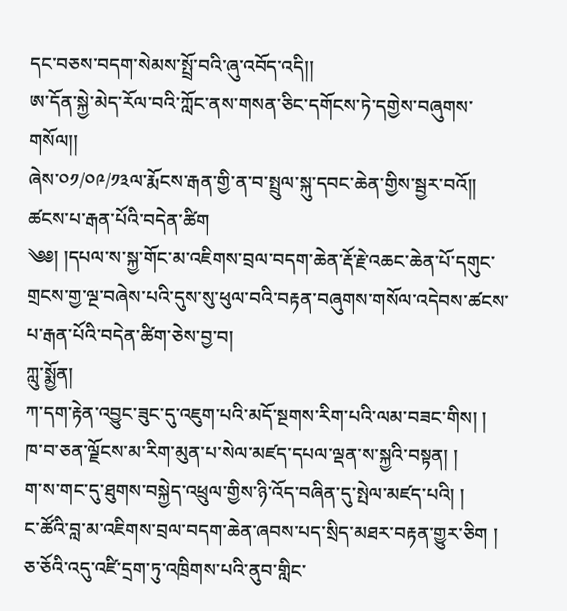དང་བཅས་བདག་སེམས་སྤྲོ་བའི་ཞུ་འབོད་འདི།།
ཨ་དོན་སྐྱེ་མེད་རོལ་བའི་ཀློང་ནས་གསན་ཅིང་དགོངས་ཏེ་དགྱེས་བཞུགས་གསོལ།།
ཞེས་༠༡/༠༩/༡༣ལ་རྨོངས་རྒན་གྱི་ན་བ་སྤྲུལ་སྐུ་དབང་ཆེན་གྱིས་སྦྱར་བའོ།།
ཚངས་པ་རྒན་པོའི་བདེན་ཚིག
༄༅། །དཔལ་ས་སྐྱ་གོང་མ་འཇིགས་བྲལ་བདག་ཆེན་རྡོ་རྗེ་འཆང་ཆེན་པོ་དགུང་གྲངས་གྱ་ལྔ་བཞེས་པའི་དུས་སུ་ཕུལ་བའི་བརྟན་བཞུགས་གསོལ་འདེབས་ཚངས་པ་རྒན་པོའི་བདེན་ཚིག་ཅེས་བྱ་བ།
ཀླུ་སྨྱོན།
ཀ་དག་རྟེན་འབྱུང་ཟུང་དུ་འཇུག་པའི་མདོ་སྔགས་རིག་པའི་ལམ་བཟང་གིས། །
ཁ་བ་ཅན་ལྗོངས་མ་རིག་མུན་པ་སེལ་མཛད་དཔལ་ལྡན་ས་སྐྱའི་བསྟན། །
ག་ས་གང་དུ་ཐུགས་བསྐྱེད་འཕྲུལ་གྱིས་ཉི་འོད་བཞིན་དུ་སྤེལ་མཛད་པའི། །
ང་ཚོའི་བླ་མ་འཇིགས་བྲལ་བདག་ཆེན་ཞབས་པད་སྲིད་མཐར་བརྟན་གྱུར་ཅིག །
ཅ་ཅོའི་འདུ་འཛི་དྲག་ཏུ་འཁྲིགས་པའི་ནུབ་གླིང་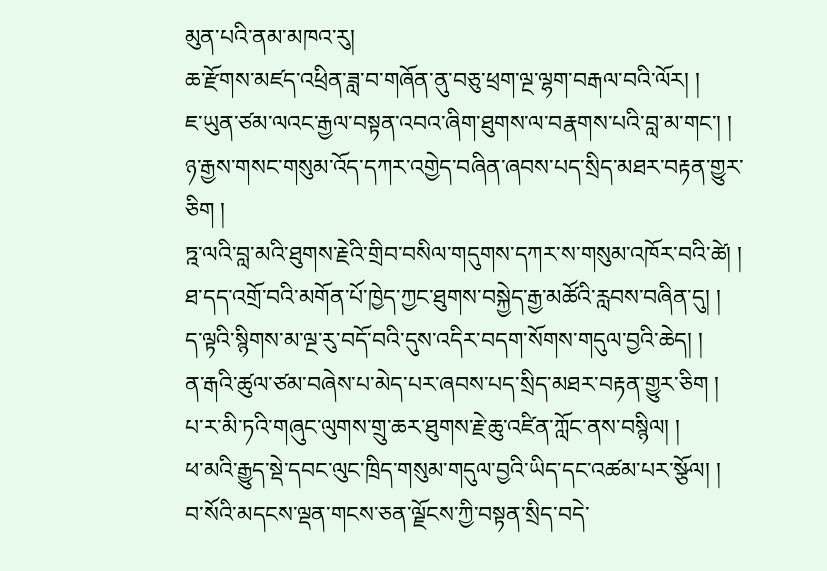མུན་པའི་ནམ་མཁའ་རུ།
ཆ་རྫོགས་མཛད་འཕྲིན་ཟླ་བ་གཞོན་ནུ་བཅུ་ཕྲག་ལྔ་ལྷག་བརྒལ་བའི་ལོར། །
ཇ་ཡུན་ཙམ་ལའང་རྒྱལ་བསྟན་འབའ་ཞིག་ཐུགས་ལ་བརྣགས་པའི་བླ་མ་གང་། །
ཉ་རྒྱས་གསང་གསུམ་འོད་དཀར་འགྱེད་བཞིན་ཞབས་པད་སྲིད་མཐར་བརྟན་གྱུར་ཅིག །
ཏྰ་ལའི་བླ་མའི་ཐུགས་རྗེའི་གྲིབ་བསིལ་གདུགས་དཀར་ས་གསུམ་འཁོར་བའི་ཚེ། །
ཐ་དད་འགྲོ་བའི་མགོན་པོ་ཁྱེད་ཀྱང་ཐུགས་བསྐྱེད་རྒྱ་མཚོའི་རླབས་བཞིན་དུ། །
ད་ལྟའི་སྙིགས་མ་ལྔ་རུ་བདོ་བའི་དུས་འདིར་བདག་སོགས་གདུལ་བྱའི་ཆེད། །
ན་རྒའི་ཚུལ་ཙམ་བཞེས་པ་མེད་པར་ཞབས་པད་སྲིད་མཐར་བརྟན་གྱུར་ཅིག །
པ་ར་མི་ཏའི་གཞུང་ལུགས་གྲུ་ཆར་ཐུགས་རྗེ་ཆུ་འཛིན་ཀློང་ནས་བསྙིལ། །
ཕ་མའི་རྒྱུད་སྡེ་དབང་ལུང་ཁྲིད་གསུམ་གདུལ་བྱའི་ཡིད་དང་འཚམ་པར་སྩོལ། །
བ་སོའི་མདངས་ལྡན་གངས་ཅན་ལྗོངས་ཀྱི་བསྟན་སྲིད་བདེ་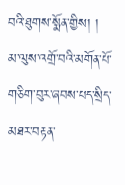བའི་ཐུགས་སྨོན་གྱིས། །
མ་ལུས་འགྲོ་བའི་མགོན་པོ་གཅིག་བུར་ཞབས་པད་སྲིད་མཐར་བརྟན་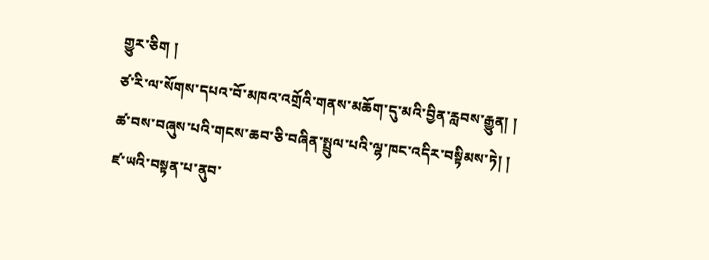གྱུར་ཅིག །
ཙ་རི་ལ་སོགས་དཔའ་བོ་མཁའ་འགྲོའི་གནས་མཆོག་དུ་མའི་བྱིན་རླབས་རྒྱུན། །
ཚ་བས་བཞུས་པའི་གངས་ཆབ་ཅི་བཞིན་སྤྲུལ་པའི་ལྷ་ཁང་འདིར་བསྟིམས་ཏེ། །
ཛ་ཡའི་བསྟན་པ་ནུབ་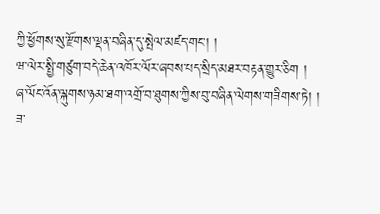ཀྱི་ཕྱོགས་སུ་རྫོགས་ལྡན་བཞིན་དུ་སྤེལ་མཛད་གང་། །
ཝ་ལེར་སྤྱི་གཙུག་བདེ་ཆེན་འཁོར་ལོར་ཞབས་པད་སྲིད་མཐར་བརྟན་གྱུར་ཅིག །
ཞ་ལོང་འོན་ལྐུགས་ཉམ་ཐག་འགྲོ་བ་ཐུགས་ཀྱིས་བུ་བཞིན་ལེགས་གཟིགས་ཏེ། །
ཟ་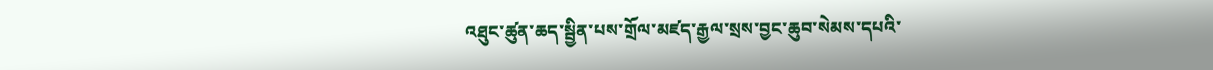འཐུང་ཚུན་ཆད་སྦྱིན་པས་གྲོལ་མཛད་རྒྱལ་སྲས་བྱང་ཆུབ་སེམས་དཔའི་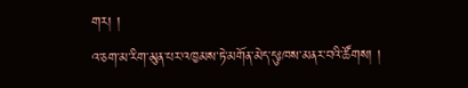གར། །
འ་ཅག་མ་རིག་མུན་པར་འཁྱམས་ཏེ་མགོན་མེད་དུཿཁས་མནར་བའི་ཚོགས། །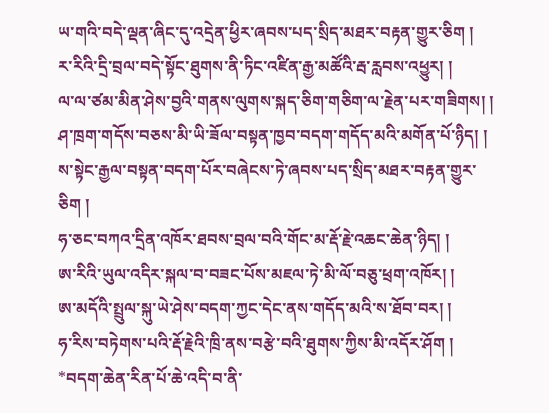ཡ་གའི་བདེ་ལྡན་ཞིང་དུ་འདྲེན་ཕྱིར་ཞབས་པད་སྲིད་མཐར་བརྟན་གྱུར་ཅིག །
ར་རིའི་དྲི་བྲལ་བདེ་སྟོང་ཐུགས་ནི་ཏིང་འཛིན་རྒྱ་མཚོའི་རྦ་རླབས་འཕྱུར། །
ལ་ལ་ཙམ་མིན་ཤེས་བྱའི་གནས་ལུགས་སྐད་ཅིག་གཅིག་ལ་རྗེན་པར་གཟིགས། །
ཤ་ཁྲག་གདོས་བཅས་མི་ཡི་ཟོལ་བསྟན་ཁྱབ་བདག་གདོད་མའི་མགོན་པོ་ཉིད། །
ས་སྟེང་རྒྱལ་བསྟན་བདག་པོར་བཞེངས་ཏེ་ཞབས་པད་སྲིད་མཐར་བརྟན་གྱུར་ཅིག །
ཧ་ཅང་བཀའ་དྲིན་འཁོར་ཐབས་བྲལ་བའི་གོང་མ་རྡོ་རྗེ་འཆང་ཆེན་ཉིད། །
ཨ་རིའི་ཡུལ་འདིར་སྐལ་བ་བཟང་པོས་མཇལ་ཏེ་མི་ལོ་བཅུ་ཕྲག་འཁོར། །
ཨ་མདོའི་སྤྲུལ་སྐུ་ཡེ་ཤེས་བདག་ཀྱང་དེང་ནས་གདོད་མའི་ས་ཐོབ་བར། །
ཧ་རིས་བཏེགས་པའི་རྡོ་རྗེའི་ཁྲི་ནས་བརྩེ་བའི་ཐུགས་ཀྱིས་མི་འདོར་ཤོག །
*བདག་ཆེན་རིན་པོ་ཆེ་འདི་བ་ནི་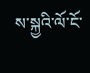ས་སྐྱའི་ལོ་ངོ་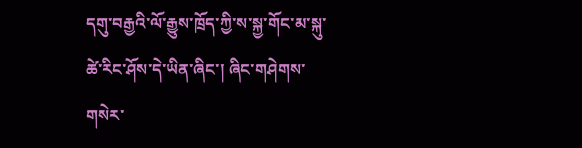དགུ་བརྒྱའི་ལོ་རྒྱུས་ཁྲོད་ཀྱི་ས་སྐྱ་གོང་མ་སྐུ་ཚེ་རིང་ཤོས་དེ་ཡིན་ཞིང་། ཞིང་གཤེགས་གསེར་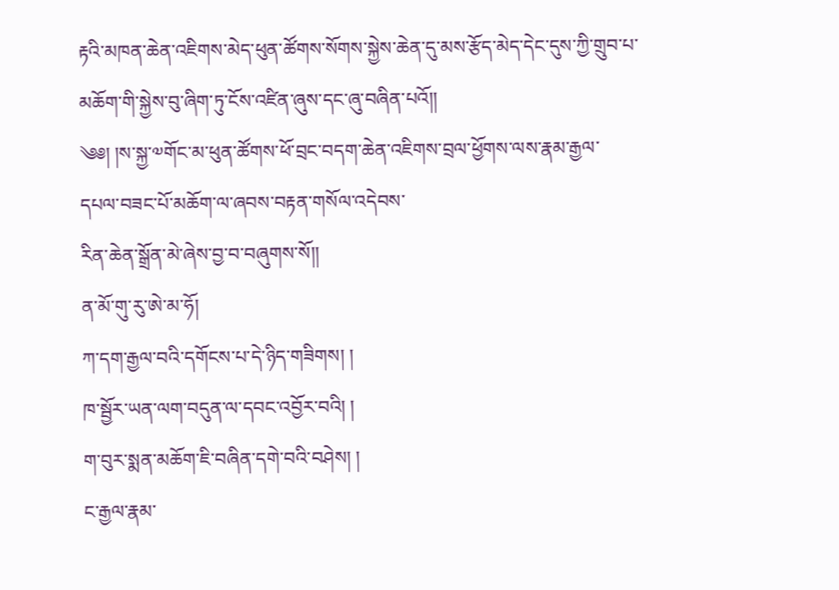རྟའི་མཁན་ཆེན་འཇིགས་མེད་ཕུན་ཚོགས་སོགས་སྐྱེས་ཆེན་དུ་མས་རྩོད་མེད་དེང་དུས་ཀྱི་གྲུབ་པ་མཆོག་གི་སྐྱེས་བུ་ཞིག་ཏུ་ངོས་འཛིན་ཞུས་དང་ཞུ་བཞིན་པའོ།།
༄༅། །ས་སྐྱ་༧གོང་མ་ཕུན་ཚོགས་ཕོ་བྲང་བདག་ཆེན་འཇིགས་བྲལ་ཕྱོགས་ལས་རྣམ་རྒྱལ་
དཔལ་བཟང་པོ་མཆོག་ལ་ཞབས་བརྟན་གསོལ་འདེབས་
རིན་ཆེན་སྒྲོན་མེ་ཞེས་བྱ་བ་བཞུགས་སོ།།
ན་མོ་གུ་རུ་ཨེ་མ་ཧོ།
ཀ་དག་རྒྱལ་བའི་དགོངས་པ་དེ་ཉིད་གཟིགས། །
ཁ་སྦྱོར་ཡན་ལག་བདུན་ལ་དབང་འབྱོར་བའི། །
ག་བུར་སྨན་མཆོག་ཇི་བཞིན་དགེ་བའི་བཤེས། །
ང་རྒྱལ་རྣམ་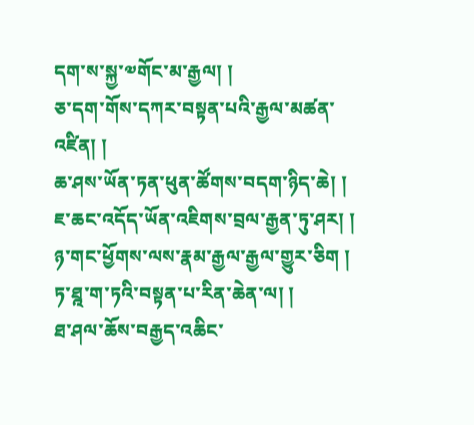དག་ས་སྐྱ་༧གོང་མ་རྒྱལ། །
ཅ་དག་གོས་དཀར་བསྟན་པའི་རྒྱལ་མཚན་འཛིན། །
ཆ་ཤས་ཡོན་ཏན་ཕུན་ཚོགས་བདག་ཉིད་ཆེ། །
ཇ་ཆང་འདོད་ཡོན་འཇིགས་བྲལ་རྒྱན་ཏུ་ཤར། །
ཉ་གང་ཕྱོགས་ལས་རྣམ་རྒྱལ་རྒྱལ་གྱུར་ཅིག །
ཏ་ཐྰ་ག་ཏའི་བསྟན་པ་རིན་ཆེན་ལ། །
ཐ་ཤལ་ཆོས་བརྒྱད་འཆིང་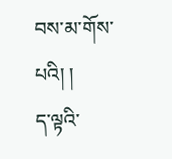བས་མ་གོས་པའི། །
ད་ལྟའི་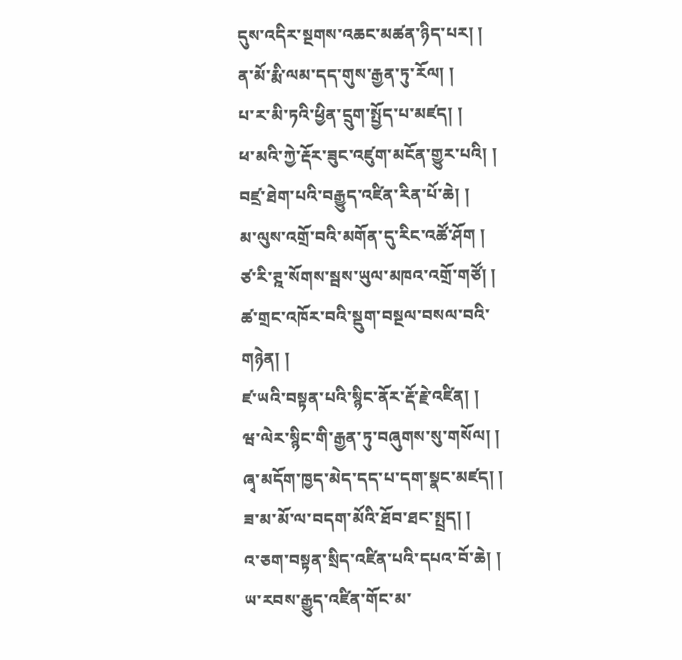དུས་འདིར་སྔགས་འཆང་མཚན་ཉིད་པར། །
ན་མོ་རྨི་ལམ་དད་གུས་རྒྱན་ཏུ་རོལ། །
པ་ར་མི་ཏའི་ཕྱིན་དྲུག་སྤྱོད་པ་མཛད། །
ཕ་མའི་ཀྱེ་རྡོར་ཟུང་འཛུག་མངོན་གྱུར་པའི། །
བཛྲ་ཐེག་པའི་བརྒྱུད་འཛིན་རིན་པོ་ཆེ། །
མ་ལུས་འགྲོ་བའི་མགོན་དུ་རིང་འཚོ་ཤོག །
ཙ་རི་ཊྰ་སོགས་སྦས་ཡུལ་མཁའ་འགྲོ་གཙོ། །
ཚ་གྲང་འཁོར་བའི་སྡུག་བསྔལ་བསལ་བའི་གཉེན། །
ཛ་ཡའི་བསྟན་པའི་སྙིང་ནོར་རྡོ་རྗེ་འཛིན། །
ཝ་ལེར་སྙིང་གི་རྒྱན་ཏུ་བཞུགས་སུ་གསོལ། །
ཞྭ་མདོག་ཁྱད་མེད་དད་པ་དག་སྣང་མཛད། །
ཟ་མ་མོ་ལ་བདག་མོའི་ཐོབ་ཐང་སྤྲད། །
འ་ཅག་བསྟན་སྲིད་འཛིན་པའི་དཔའ་བོ་ཆེ། །
ཡ་རབས་རྒྱུད་འཛིན་གོང་མ་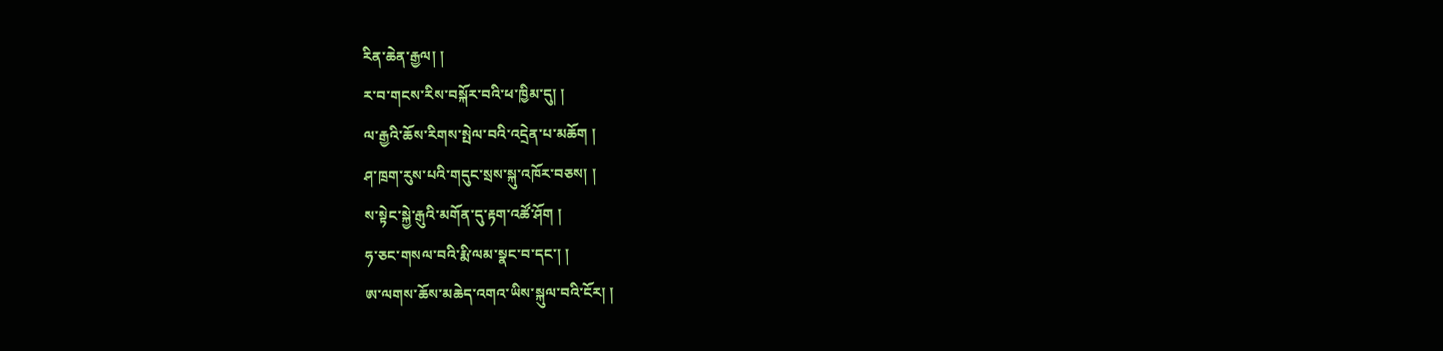རིན་ཆེན་རྒྱལ། །
ར་བ་གངས་རིས་བསྐོར་བའི་ཕ་ཁྱིམ་དུ། །
ལ་རྒྱའི་ཆོས་རིགས་སྤེལ་བའི་འདྲེན་པ་མཆོག །
ཤ་ཁྲག་རུས་པའི་གདུང་སྲས་སྐུ་འཁོར་བཅས། །
ས་སྟེང་སྐྱེ་རྒུའི་མགོན་དུ་རྟག་འཚོ་ཤོག །
ཧ་ཅང་གསལ་བའི་རྨི་ལམ་སྣང་བ་དང་། །
ཨ་ལགས་ཆོས་མཆེད་འགའ་ཡིས་སྐུལ་བའི་ངོར། །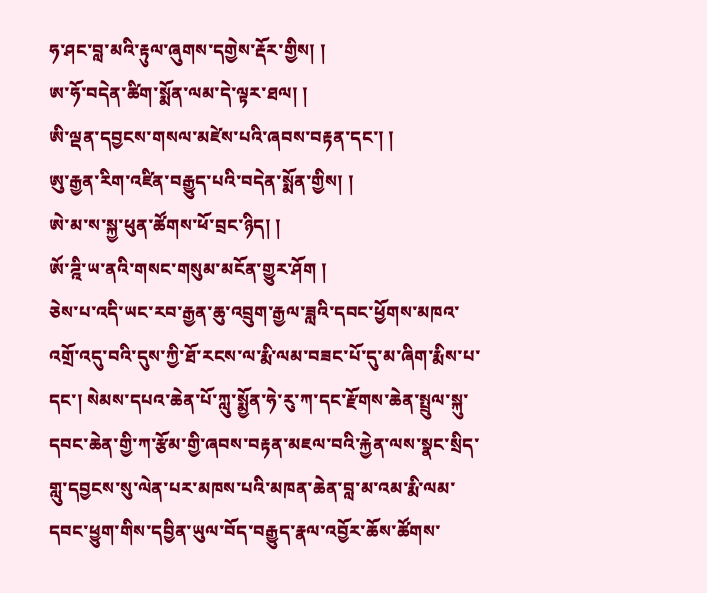ཧ་ཤང་བླ་མའི་རྟུལ་ཞུགས་དགྱེས་རྡོར་གྱིས། །
ཨ་ཧོ་བདེན་ཚིག་སྨོན་ལམ་དེ་ལྟར་ཐལ། །
ཨི་ལྡན་དབྱངས་གསལ་མཛེས་པའི་ཞབས་བརྟན་དང་། །
ཨུ་རྒྱན་རིག་འཛིན་བརྒྱུད་པའི་བདེན་སྨོན་གྱིས། །
ཨེ་མ་ས་སྐྱ་ཕུན་ཚོགས་ཕོ་བྲང་ཉིད། །
ཨོ་ཌྰི་ཡ་ནའི་གསང་གསུམ་མངོན་གྱུར་ཤོག །
ཅེས་པ་འདི་ཡང་རབ་རྒྱན་ཆུ་འབྲུག་རྒྱལ་ཟླའི་དབང་ཕྱོགས་མཁའ་འགྲོ་འདུ་བའི་དུས་ཀྱི་ཐོ་རངས་ལ་རྨི་ལམ་བཟང་པོ་དུ་མ་ཞིག་རྨིས་པ་དང་། སེམས་དཔའ་ཆེན་པོ་ཀླུ་སྨྱོན་ཧེ་རུ་ཀ་དང་རྫོགས་ཆེན་སྤྲུལ་སྐུ་དབང་ཆེན་གྱི་ཀ་རྩོམ་གྱི་ཞབས་བརྟན་མཇལ་བའི་རྐྱེན་ལས་སྣང་སྲིད་གླུ་དབྱངས་སུ་ལེན་པར་མཁས་པའི་མཁན་ཆེན་བླ་མ་འམ་རྨི་ལམ་དབང་ཕྱུག་གིས་དབྱིན་ཡུལ་བོད་བརྒྱུད་རྣལ་འབྱོར་ཆོས་ཚོགས་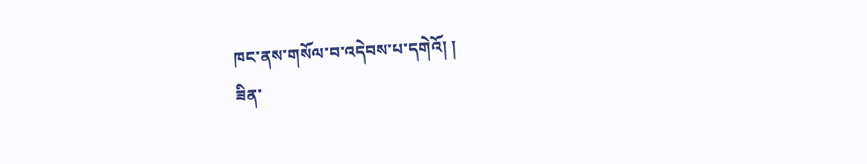ཁང་ནས་གསོལ་བ་འདེབས་པ་དགེའོ། །
ཟིན་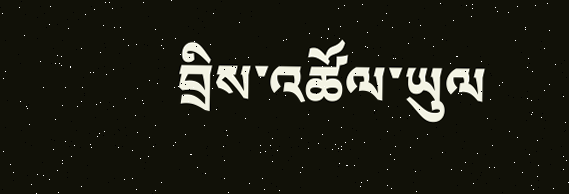བྲིས་འཚོལ་ཡུལ